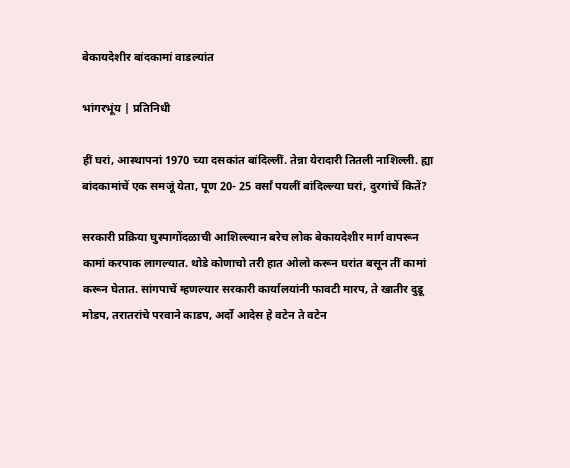बेकायदेशीर बांदकामां वाडल्यांत

भांगरभूंय | प्रतिनिधी

हीं घरां, आस्थापनां 1970 च्या दसकांत बांदिल्लीं. तेन्ना येरादारी तितली नाशिल्ली. ह्या बांदकामांचें एक समजूं येता, पूण 20- 25 वर्सां पयलीं बांदिल्ल्या घरां, दुरगांचें कितें?

सरकारी प्रक्रिया घुस्पागोंदळाची आशिल्ल्यान बरेच लोक बेकायदेशीर मार्ग वापरून कामां करपाक लागल्यात. थोडे कोणाचो तरी हात ओलो करून घरांत बसून तीं कामां करून घेतात. सांगपाचें म्हणल्यार सरकारी कार्यालयांनी फावटी मारप, ते खातीर दुडू मोडप, तरातरांचे परवाने काडप, अर्दो आदेस हे वटेन ते वटेन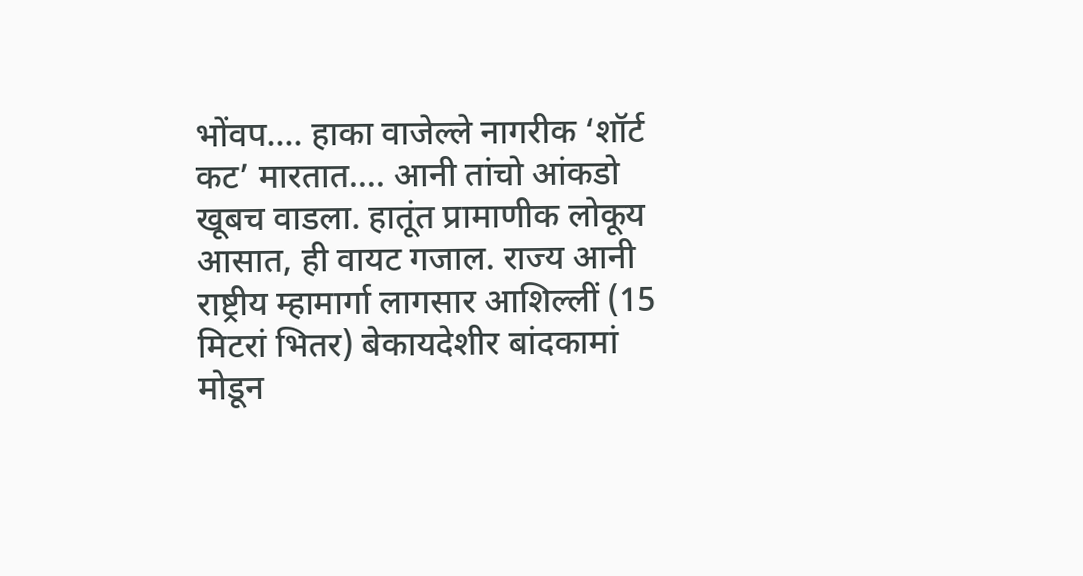भोंवप…. हाका वाजेल्ले नागरीक ‘शॉर्ट कट’ मारतात…. आनी तांचो आंकडो खूबच वाडला. हातूंत प्रामाणीक लोकूय आसात, ही वायट गजाल. राज्य आनी राष्ट्रीय म्हामार्गा लागसार आशिल्लीं (15 मिटरां भितर) बेकायदेशीर बांदकामां मोडून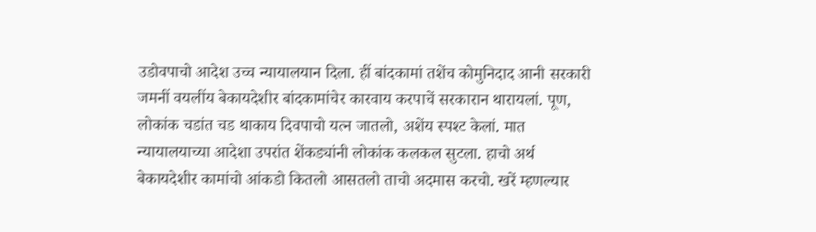उडोवपाचो आदेश उच्च न्यायालयान दिला. हीं बांदकामां तशेंच कोमुनिदाद आनी सरकारी जमनीं वयलींय बेकायदेशीर बांदकामांचेर कारवाय करपाचें सरकारान थारायलां. पूण, लोकांक चडांत चड थाकाय दिवपाचो यत्न जातलो, अशेंय स्पश्ट केलां. मात न्यायालयाच्या आदेशा उपरांत शेंकड्यांनी लोकांक कलकल सुटला. हाचो अर्थ बेकायदेशीर कामांचो आंकडो कितलो आसतलो ताचो अदमास करचो. खरें म्हणल्यार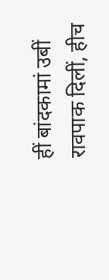हीं बांदकामां उबीं रावपाक दिलीं, हीच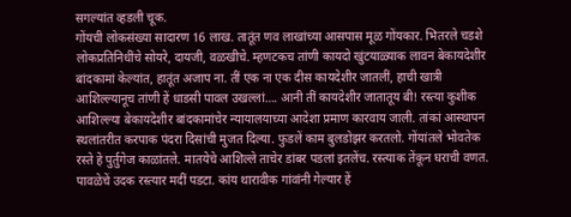सगल्यांत व्हडली चूक.
गोंयची लोकसंख्या सादारण 16 लाख. तातूंत णव लाखांच्या आसपास मूळ गोंयकार. भितरले चडशे लोकप्रतिनिधींचे सोयरे, दायजी, वळखीचे. म्हणटकच तांणी कायदो खुंटयाळ्याक लावन बेकायदेशीर बांदकामां केल्यांत, हातूंत अजाप ना. तीं एक ना एक दीस कायदेशीर जातलीं, हाची खात्री आशिल्ल्यानूच तांणी हें धाडसी पावल उखल्लां…. आनी तीं कायदेशीर जातातूय बी! रस्त्या कुशीक आशिल्ल्या बेकायदेशीर बांदकामांचेर न्यायालयाच्या आदेशा प्रमाण कारवाय जाली. तांकां आस्थापन स्थलांतरीत करपाक पंदरा दिसांची मुजत दिल्या. फुडलें काम बुलडोझर करतलो. गोंयांतले भोवतेक रस्ते हे पुर्तुगेज काळांतले. मातयेचे आशिल्ले ताचेर डांबर पडलां इतलेंच. रस्त्याक तेंकून घराची वणत. पावळेचें उदक रस्त्यार मदीं पडटा. कांय थारावीक गांवांनी गेल्यार हें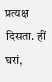प्रत्यक्ष दिसता. हीं घरां,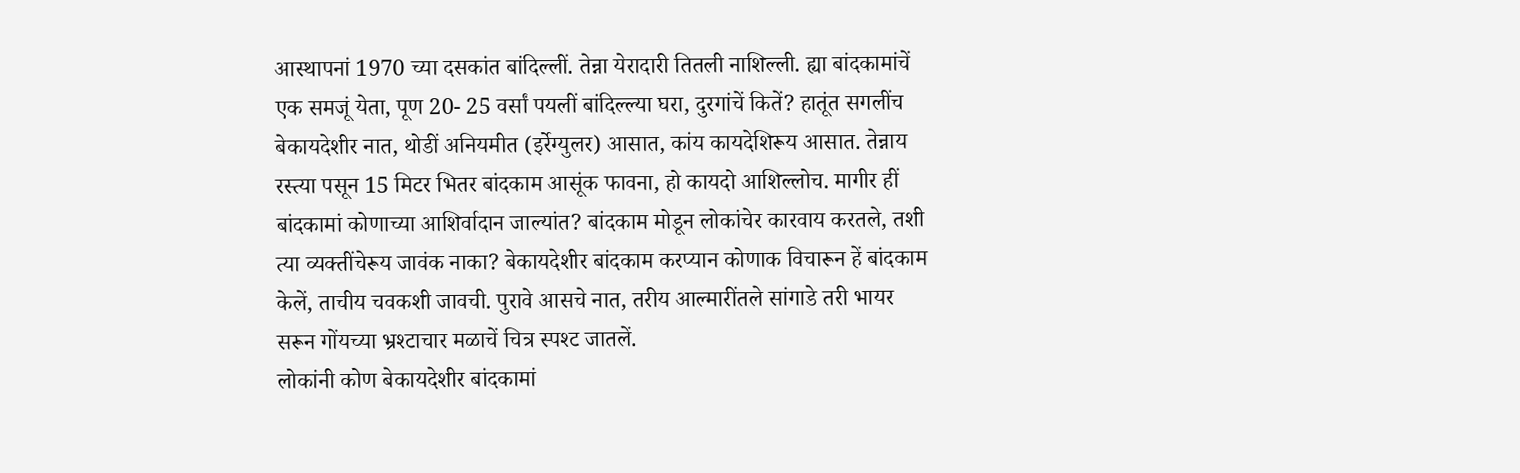आस्थापनां 1970 च्या दसकांत बांदिल्लीं. तेन्ना येरादारी तितली नाशिल्ली. ह्या बांदकामांचें एक समजूं येता, पूण 20- 25 वर्सां पयलीं बांदिल्ल्या घरा, दुरगांचें कितें? हातूंत सगलींच बेकायदेशीर नात, थोडीं अनियमीत (इर्रेग्युलर) आसात, कांय कायदेशिरूय आसात. तेन्नाय रस्त्या पसून 15 मिटर भितर बांदकाम आसूंक फावना, हो कायदो आशिल्लोच. मागीर हीं बांदकामां कोणाच्या आशिर्वादान जाल्यांत? बांदकाम मोडून लोकांचेर कारवाय करतले, तशी त्या व्यक्तींचेरूय जावंक नाका? बेकायदेशीर बांदकाम करप्यान कोणाक विचारून हें बांदकाम केलें, ताचीय चवकशी जावची. पुरावे आसचे नात, तरीय आल्मारींतले सांगाडे तरी भायर सरून गोंयच्या भ्रश्टाचार मळाचें चित्र स्पश्ट जातलें.
लोकांनी कोण बेकायदेशीर बांदकामां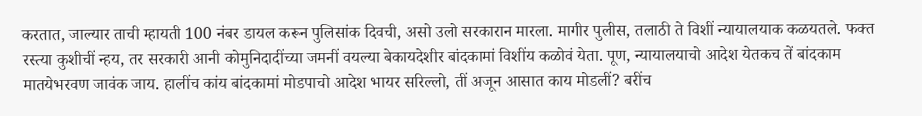करतात, जाल्यार ताची म्हायती 100 नंबर डायल करून पुलिसांक दिवची, असो उलो सरकारान मारला. मागीर पुलीस, तलाठी ते विशीं न्यायालयाक कळयतले. फक्त रस्त्या कुशीचीं न्हय, तर सरकारी आनी कोमुनिदादींच्या जमनीं वयल्या बेकायदेशीर बांदकामां विशींय कळोवं येता. पूण, न्यायालयाचो आदेश येतकच तें बांदकाम मातयेभरवण जावंक जाय. हालींच कांय बांदकामां मोडपाचो आदेश भायर सरिल्लो, तीं अजून आसात काय मोडलीं? बरींच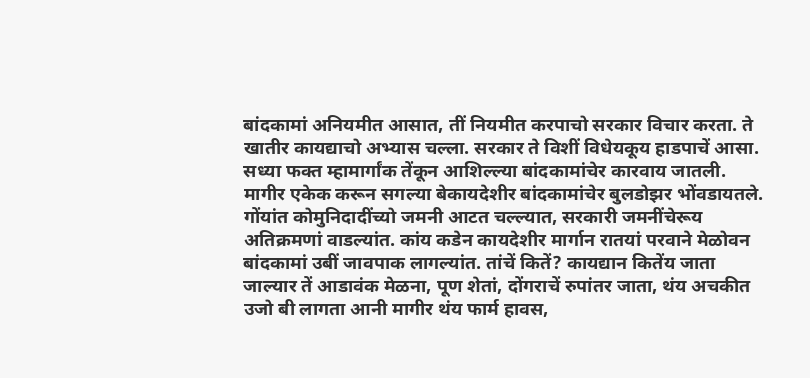बांदकामां अनियमीत आसात, तीं नियमीत करपाचो सरकार विचार करता. ते खातीर कायद्याचो अभ्यास चल्ला. सरकार ते विशीं विधेयकूय हाडपाचें आसा.
सध्या फक्त म्हामार्गांक तेंकून आशिल्ल्या बांदकामांचेर कारवाय जातली. मागीर एकेक करून सगल्या बेकायदेशीर बांदकामांचेर बुलडोझर भोंवडायतले. गोंयांत कोमुनिदादींच्यो जमनी आटत चल्ल्यात, सरकारी जमनींचेरूय अतिक्रमणां वाडल्यांत. कांय कडेन कायदेशीर मार्गान रातयां परवाने मेळोवन बांदकामां उबीं जावपाक लागल्यांत. तांचें कितें? कायद्यान कितेंय जाता जाल्यार तें आडावंक मेळना, पूण शेतां, दोंगराचें रुपांतर जाता, थंय अचकीत उजो बी लागता आनी मागीर थंय फार्म हावस,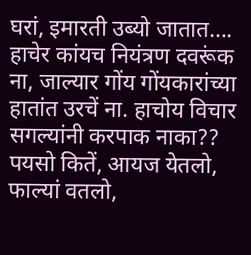घरां, इमारती उब्यो जातात…. हाचेर कांयच नियंत्रण दवरूंक ना, जाल्यार गोंय गोंयकारांच्या हातांत उरचें ना. हाचोय विचार सगल्यांनी करपाक नाका?? पयसो कितें, आयज येतलो, फाल्यां वतलो,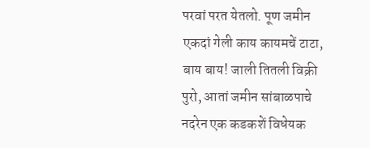परवां परत येतलो. पूण जमीन एकदां गेली काय कायमचें टाटा, बाय बाय! जाली तितली विक्री पुरो, आतां जमीन सांबाळपाचे नदरेन एक कडकशें विधेयक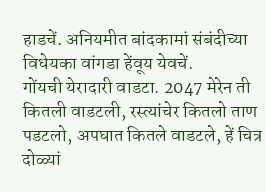हाडचें. अनियमीत बांदकामां संबंदीच्या विधेयका वांगडा हेंवूय येवचें.
गोंयची येरादारी वाडटा. 2047 मेरेन ती कितली वाडटली, रस्त्यांचेर कितलो ताण पडटलो, अपघात कितले वाडटले, हें चित्र दोळ्यां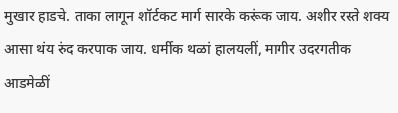मुखार हाडचे. ताका लागून शॉर्टकट मार्ग सारके करूंक जाय. अशीर रस्ते शक्य आसा थंय रुंद करपाक जाय. धर्मीक थळां हालयलीं, मागीर उदरगतीक आडमेळीं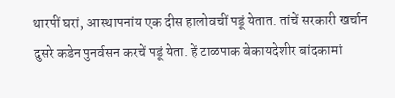थारपीं घरां, आस्थापनांय एक दीस हालोवचीं पडूं येतात. तांचें सरकारी खर्चान दुसरे कडेन पुनर्वसन करचें पडूं येता. हें टाळपाक बेकायदेशीर बांदकामां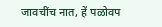जावचींच नात, हें पळोवप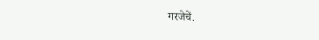गरजेचें.